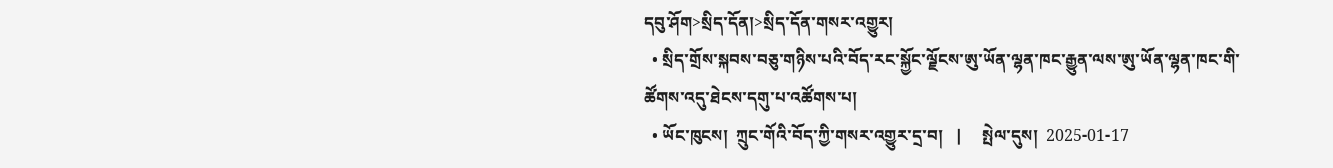དབུ་ཤོག>སྲིད་དོན།>སྲིད་དོན་གསར་འགྱུར།
  • སྲིད་གྲོས་སྐབས་བཅུ་གཉིས་པའི་བོད་རང་སྐྱོང་ལྗོངས་ཨུ་ཡོན་ལྷན་ཁང་རྒྱུན་ལས་ཨུ་ཡོན་ལྷན་ཁང་གི་ཚོགས་འདུ་ཐེངས་དགུ་པ་འཚོགས་པ།
  • ཡོང་ཁུངས།  ཀྲུང་གོའི་བོད་ཀྱི་གསར་འགྱུར་དྲ་བ།   |     སྤེལ་དུས།  2025-01-17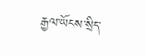རྒྱལ་ཡོངས་སྲིད་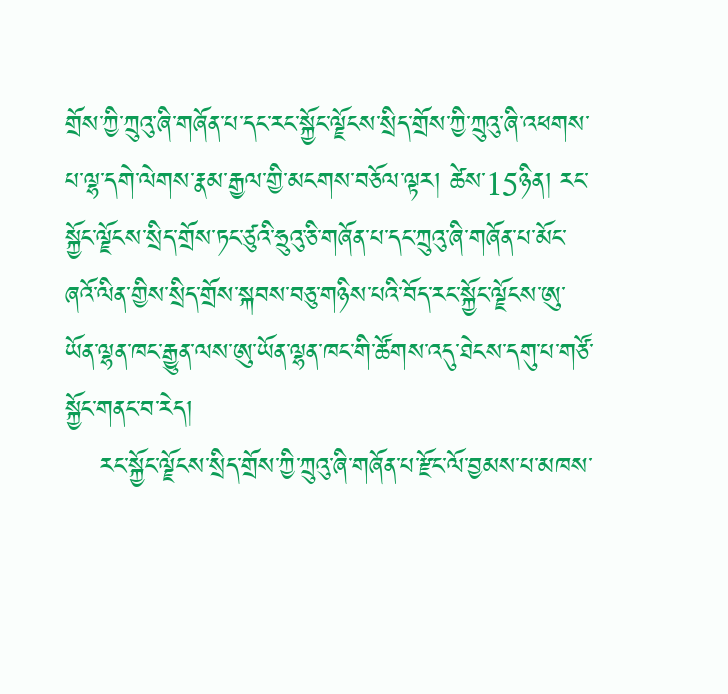གྲོས་ཀྱི་ཀྲུའུ་ཞི་གཞོན་པ་དང་རང་སྐྱོང་ལྗོངས་སྲིད་གྲོས་ཀྱི་ཀྲུའུ་ཞི་འཕགས་པ་ལྷ་དགེ་ལེགས་རྣམ་རྒྱལ་གྱི་མངགས་བཅོལ་ལྟར། ཚེས་15ཉིན། རང་སྐྱོང་ལྗོངས་སྲིད་གྲོས་ཏང་ཙུའི་ཧྲུའུ་ཅི་གཞོན་པ་དང་ཀྲུའུ་ཞི་གཞོན་པ་མོང་ཞའོ་ལིན་གྱིས་སྲིད་གྲོས་སྐབས་བཅུ་གཉིས་པའི་བོད་རང་སྐྱོང་ལྗོངས་ཨུ་ཡོན་ལྷན་ཁང་རྒྱུན་ལས་ཨུ་ཡོན་ལྷན་ཁང་གི་ཚོགས་འདུ་ཐེངས་དགུ་པ་གཙོ་སྐྱོང་གནང་བ་རེད།
    རང་སྐྱོང་ལྗོངས་སྲིད་གྲོས་ཀྱི་ཀྲུའུ་ཞི་གཞོན་པ་རྫོང་ལོ་བྱམས་པ་མཁས་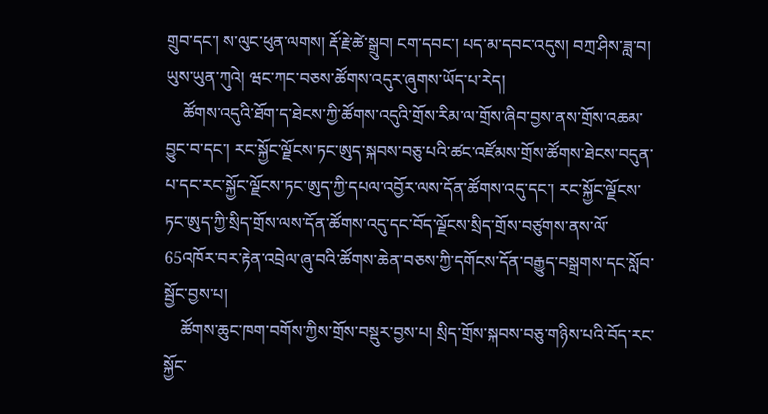གྲུབ་དང་། ས་ལུང་ཕུན་ལགས། རྡོ་རྗེ་ཚེ་སྒྲུབ། ངག་དབང་། པད་མ་དབང་འདུས། བཀྲ་ཤིས་ཟླ་བ། ཡུས་ཡུན་ཀུའེ། ཝང་ཀང་བཅས་ཚོགས་འདུར་ཞུགས་ཡོད་པ་རེད།
    ཚོགས་འདུའི་ཐོག་ད་ཐེངས་ཀྱི་ཚོགས་འདུའི་གྲོས་རིམ་ལ་གྲོས་ཞིབ་བྱས་ནས་གྲོས་འཆམ་བྱུང་བ་དང་། རང་སྐྱོང་ལྗོངས་ཏང་ཨུད་སྐབས་བཅུ་པའི་ཚང་འཛོམས་གྲོས་ཚོགས་ཐེངས་བདུན་པ་དང་རང་སྐྱོང་ལྗོངས་ཏང་ཨུད་ཀྱི་དཔལ་འབྱོར་ལས་དོན་ཚོགས་འདུ་དང་། རང་སྐྱོང་ལྗོངས་ཏང་ཨུད་ཀྱི་སྲིད་གྲོས་ལས་དོན་ཚོགས་འདུ་དང་བོད་ལྗོངས་སྲིད་གྲོས་བཙུགས་ནས་ལོ་65འཁོར་བར་རྟེན་འབྲེལ་ཞུ་བའི་ཚོགས་ཆེན་བཅས་ཀྱི་དགོངས་དོན་བརྒྱུད་བསྒྲགས་དང་སློབ་སྦྱོང་བྱས་པ།
    ཚོགས་ཆུང་ཁག་བགོས་ཀྱིས་གྲོས་བསྡུར་བྱས་པ། སྲིད་གྲོས་སྐབས་བཅུ་གཉིས་པའི་བོད་རང་སྐྱོང་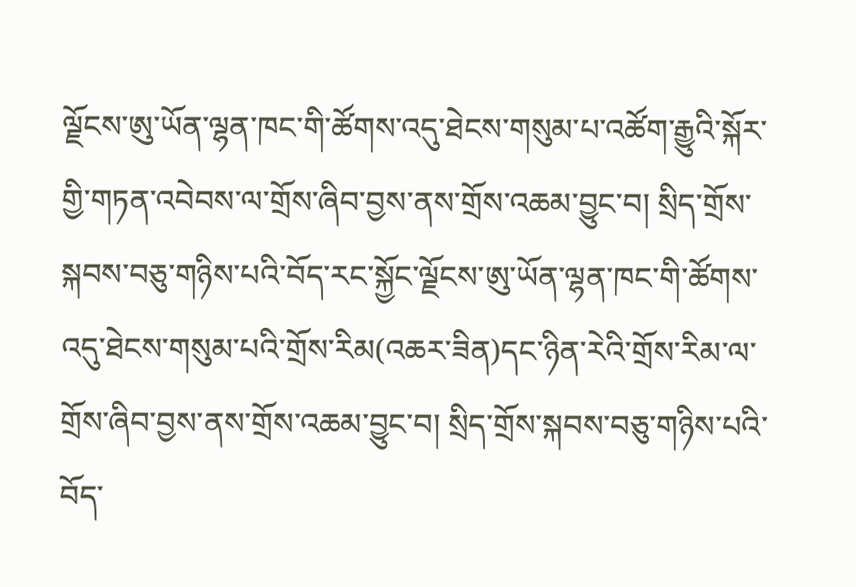ལྗོངས་ཨུ་ཡོན་ལྷན་ཁང་གི་ཚོགས་འདུ་ཐེངས་གསུམ་པ་འཚོག་རྒྱུའི་སྐོར་གྱི་གཏན་འབེབས་ལ་གྲོས་ཞིབ་བྱས་ནས་གྲོས་འཆམ་བྱུང་བ། སྲིད་གྲོས་སྐབས་བཅུ་གཉིས་པའི་བོད་རང་སྐྱོང་ལྗོངས་ཨུ་ཡོན་ལྷན་ཁང་གི་ཚོགས་འདུ་ཐེངས་གསུམ་པའི་གྲོས་རིམ(འཆར་ཟིན)དང་ཉིན་རེའི་གྲོས་རིམ་ལ་གྲོས་ཞིབ་བྱས་ནས་གྲོས་འཆམ་བྱུང་བ། སྲིད་གྲོས་སྐབས་བཅུ་གཉིས་པའི་བོད་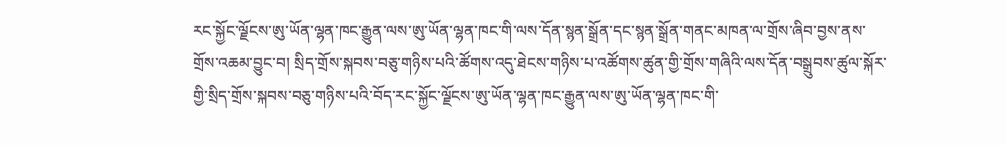རང་སྐྱོང་ལྗོངས་ཨུ་ཡོན་ལྷན་ཁང་རྒྱུན་ལས་ཨུ་ཡོན་ལྷན་ཁང་གི་ལས་དོན་སྙན་སྒྲོན་དང་སྙན་སྒྲོན་གནང་མཁན་ལ་གྲོས་ཞིབ་བྱས་ནས་གྲོས་འཆམ་བྱུང་བ། སྲིད་གྲོས་སྐབས་བཅུ་གཉིས་པའི་ཚོགས་འདུ་ཐེངས་གཉིས་པ་འཚོགས་ཚུན་གྱི་གྲོས་གཞིའི་ལས་དོན་བསྒྲུབས་ཚུལ་སྐོར་གྱི་སྲིད་གྲོས་སྐབས་བཅུ་གཉིས་པའི་བོད་རང་སྐྱོང་ལྗོངས་ཨུ་ཡོན་ལྷན་ཁང་རྒྱུན་ལས་ཨུ་ཡོན་ལྷན་ཁང་གི་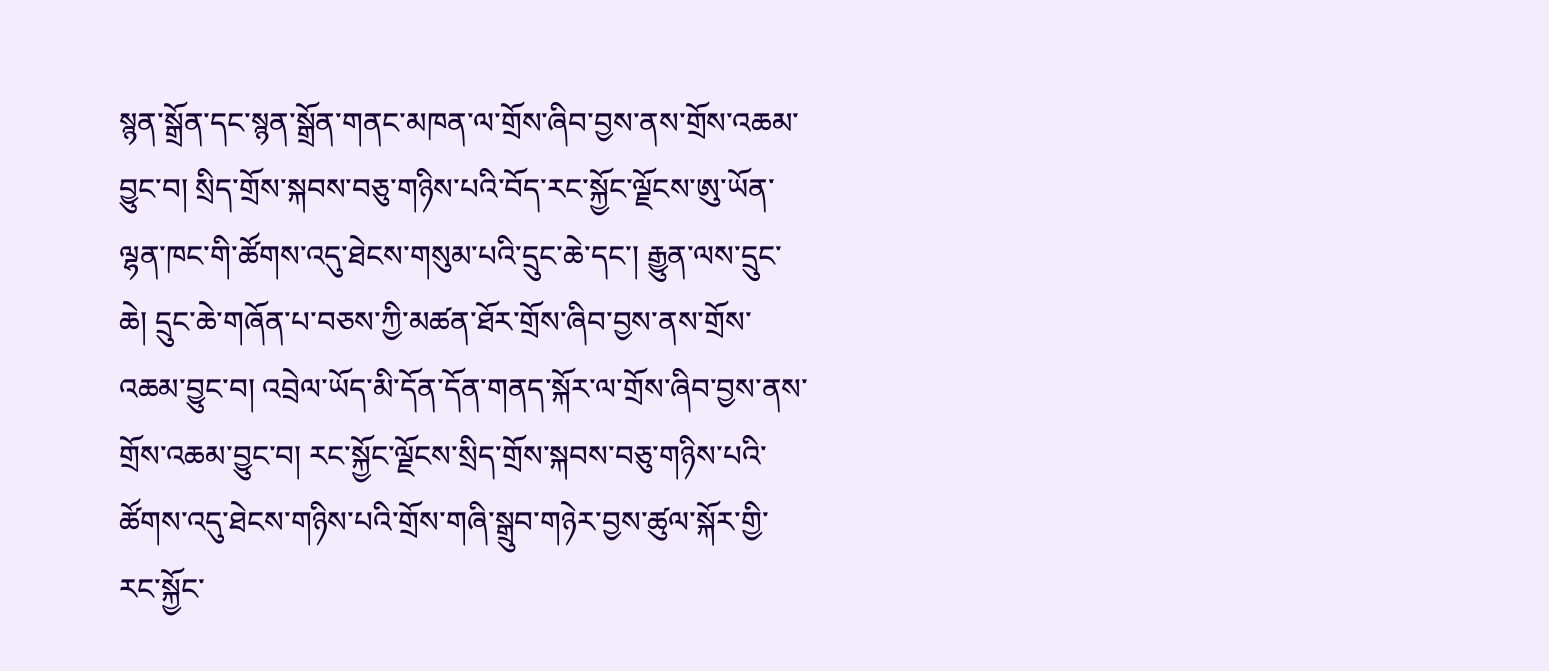སྙན་སྒྲོན་དང་སྙན་སྒྲོན་གནང་མཁན་ལ་གྲོས་ཞིབ་བྱས་ནས་གྲོས་འཆམ་བྱུང་བ། སྲིད་གྲོས་སྐབས་བཅུ་གཉིས་པའི་བོད་རང་སྐྱོང་ལྗོངས་ཨུ་ཡོན་ལྷན་ཁང་གི་ཚོགས་འདུ་ཐེངས་གསུམ་པའི་དྲུང་ཆེ་དང་། རྒྱུན་ལས་དྲུང་ཆེ། དྲུང་ཆེ་གཞོན་པ་བཅས་ཀྱི་མཚན་ཐོར་གྲོས་ཞིབ་བྱས་ནས་གྲོས་འཆམ་བྱུང་བ། འབྲེལ་ཡོད་མི་དོན་དོན་གནད་སྐོར་ལ་གྲོས་ཞིབ་བྱས་ནས་གྲོས་འཆམ་བྱུང་བ། རང་སྐྱོང་ལྗོངས་སྲིད་གྲོས་སྐབས་བཅུ་གཉིས་པའི་ཚོགས་འདུ་ཐེངས་གཉིས་པའི་གྲོས་གཞི་སྒྲུབ་གཉེར་བྱས་ཚུལ་སྐོར་གྱི་རང་སྐྱོང་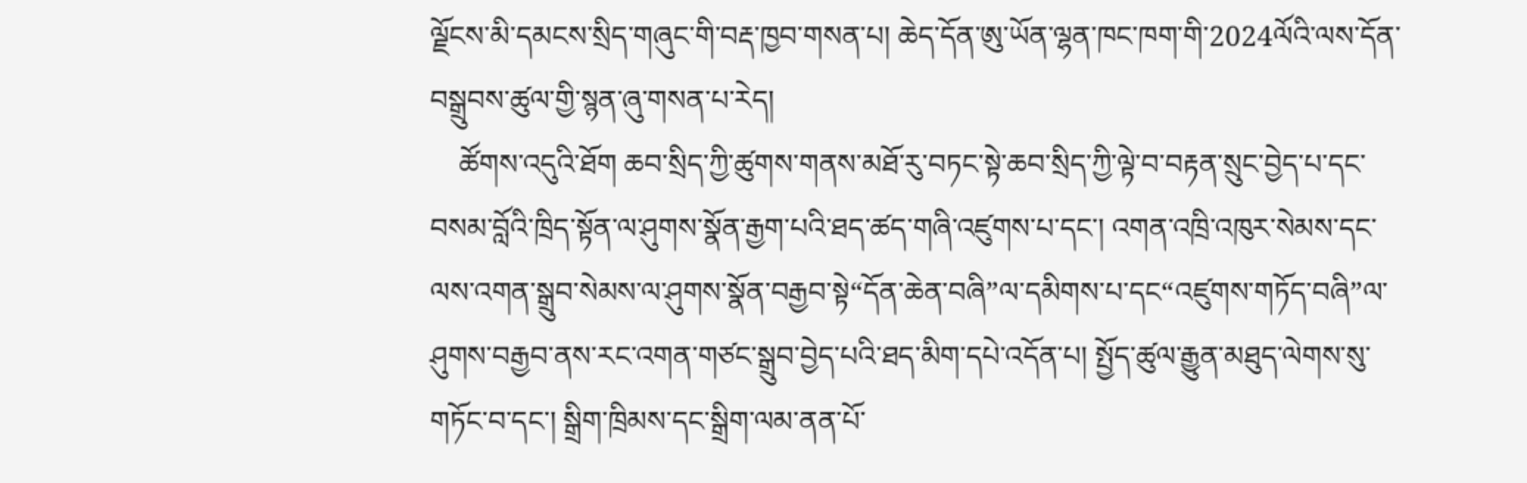ལྗོངས་མི་དམངས་སྲིད་གཞུང་གི་བརྡ་ཁྱབ་གསན་པ། ཆེད་དོན་ཨུ་ཡོན་ལྷན་ཁང་ཁག་གི་2024ལོའི་ལས་དོན་བསྒྲུབས་ཚུལ་གྱི་སྙན་ཞུ་གསན་པ་རེད།
    ཚོགས་འདུའི་ཐོག ཆབ་སྲིད་ཀྱི་ཚུགས་གནས་མཐོ་རུ་བཏང་སྟེ་ཆབ་སྲིད་ཀྱི་ལྟེ་བ་བརྟན་སྲུང་བྱེད་པ་དང་བསམ་བློའི་ཁྲིད་སྟོན་ལ་ཤུགས་སྣོན་རྒྱག་པའི་ཐད་ཚད་གཞི་འཛུགས་པ་དང་། འགན་འཁྲི་འཁུར་སེམས་དང་ལས་འགན་སྒྲུབ་སེམས་ལ་ཤུགས་སྣོན་བརྒྱབ་སྟེ“དོན་ཆེན་བཞི”ལ་དམིགས་པ་དང“འཛུགས་གཏོད་བཞི”ལ་ཤུགས་བརྒྱབ་ནས་རང་འགན་གཙང་སྒྲུབ་བྱེད་པའི་ཐད་མིག་དཔེ་འདོན་པ། སྤྱོད་ཚུལ་རྒྱུན་མཐུད་ལེགས་སུ་གཏོང་བ་དང་། སྒྲིག་ཁྲིམས་དང་སྒྲིག་ལམ་ནན་པོ་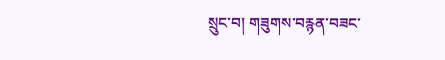སྲུང་བ། གཟུགས་བརྙན་བཟང་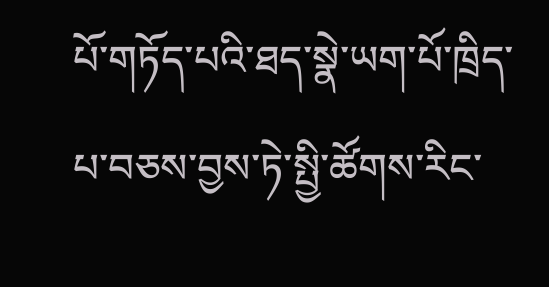པོ་གཏོད་པའི་ཐད་སྣེ་ཡག་པོ་ཁྲིད་པ་བཅས་བྱས་ཏེ་སྤྱི་ཚོགས་རིང་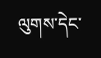ལུགས་དེང་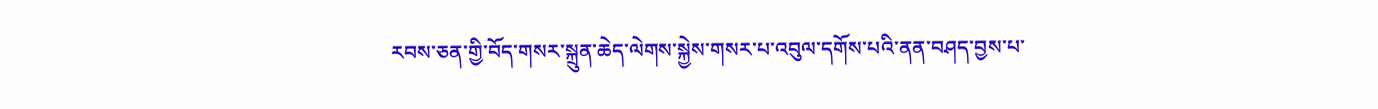རབས་ཅན་གྱི་བོད་གསར་སྐྲུན་ཆེད་ལེགས་སྐྱེས་གསར་པ་འབུལ་དགོས་པའི་ནན་བཤད་བྱས་པ་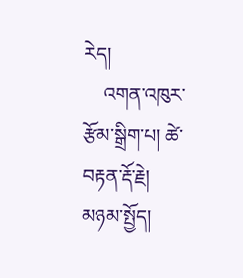རེད།
    འགན་འཁུར་རྩོམ་སྒྲིག་པ། ཚེ་བརྟན་རྡོ་རྗེ།
མཉམ་སྤྱོད།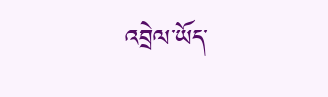འབྲེལ་ཡོད་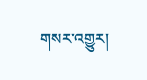གསར་འགྱུར།